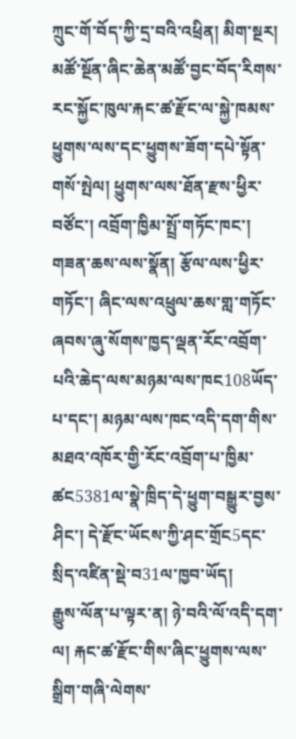ཀྲུང་གོ་བོད་ཀྱི་དྲ་བའི་འཕྲིན། མིག་སྔར། མཚོ་སྔོན་ཞིང་ཆེན་མཚོ་བྱང་བོད་རིགས་རང་སྐྱོང་ཁུལ་རྐང་ཚ་རྫོང་ལ་སྐྱེ་ཁམས་ཕྱུགས་ལས་དང་ཕྱུགས་ཟོག་དཔེ་སྟོན་གསོ་སྤེལ། ཕྱུགས་ལས་ཐོན་རྫས་ཕྱིར་བཙོང་། འབྲོག་ཁྱིམ་སྤྲོ་གཏོང་ཁང་། གཟན་ཆས་ལས་སྣོན། རྩོལ་ལས་ཕྱིར་གཏོང་། ཞིང་ལས་འཕྲུལ་ཆས་གླ་གཏོང་ཞབས་ཞུ་སོགས་ཁྱད་ལྡན་རོང་འབྲོག་པའི་ཆེད་ལས་མཉམ་ལས་ཁང108ཡོད་པ་དང་། མཉམ་ལས་ཁང་འདི་དག་གིས་མཐའ་འཁོར་གྱི་རོང་འབྲོག་པ་ཁྱིམ་ཚང5381ལ་སྣེ་ཁྲིད་དེ་ཕྱུག་བསྒྱུར་བྱས་ཤིང་། དེ་རྫོང་ཡོངས་ཀྱི་ཤང་གྲོང5དང་སྲིད་འཛིན་སྡེ་བ31ལ་ཁྱབ་ཡོད།
རྒྱུས་ལོན་པ་ལྟར་ན། ཉེ་བའི་ལོ་འདི་དག་ལ། རྐང་ཚ་རྫོང་གིས་ཞིང་ཕྱུགས་ལས་སྒྲིག་གཞི་ལེགས་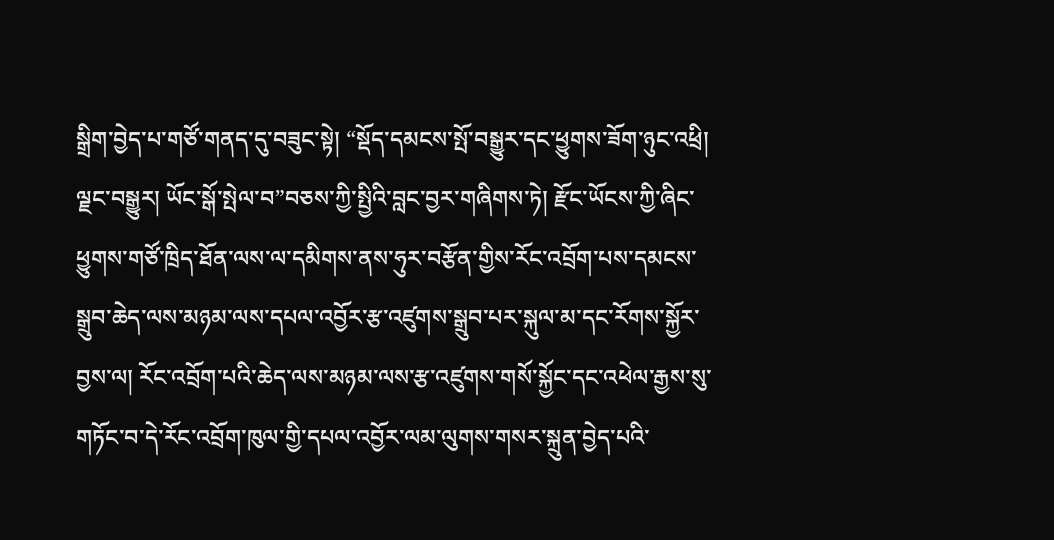སྒྲིག་བྱེད་པ་གཙོ་གནད་དུ་བཟུང་སྟེ། “སྡོད་དམངས་སྤོ་བསྒྱུར་དང་ཕྱུགས་ཟོག་ཉུང་འཕྲི། ལྗང་བསྒྱུར། ཡོང་སྒོ་སྤེལ་བ”བཅས་ཀྱི་སྤྱིའི་བླང་བྱར་གཞིགས་ཏེ། རྫོང་ཡོངས་ཀྱི་ཞིང་ཕྱུགས་གཙོ་ཁྲིད་ཐོན་ལས་ལ་དམིགས་ནས་ཧུར་བརྩོན་གྱིས་རོང་འབྲོག་པས་དམངས་སྒྲུབ་ཆེད་ལས་མཉམ་ལས་དཔལ་འབྱོར་རྩ་འཛུགས་སྒྲུབ་པར་སྐུལ་མ་དང་རོགས་སྐྱོར་བྱས་ལ། རོང་འབྲོག་པའི་ཆེད་ལས་མཉམ་ལས་རྩ་འཛུགས་གསོ་སྐྱོང་དང་འཕེལ་རྒྱས་སུ་གཏོང་བ་དེ་རོང་འབྲོག་ཁུལ་གྱི་དཔལ་འབྱོར་ལམ་ལུགས་གསར་སྐྲུན་བྱེད་པའི་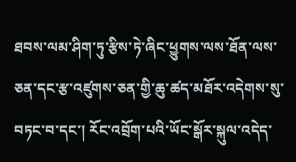ཐབས་ལམ་ཤིག་ཏུ་རྩིས་ཏེ་ཞིང་ཕྱུགས་ལས་ཐོན་ལས་ཅན་དང་རྩ་འཛུགས་ཅན་གྱི་ཆུ་ཚད་མཐོར་འདེགས་སུ་བཏང་བ་དང་། རོང་འབྲོག་པའི་ཡོང་སྒོར་སྐུལ་འདེད་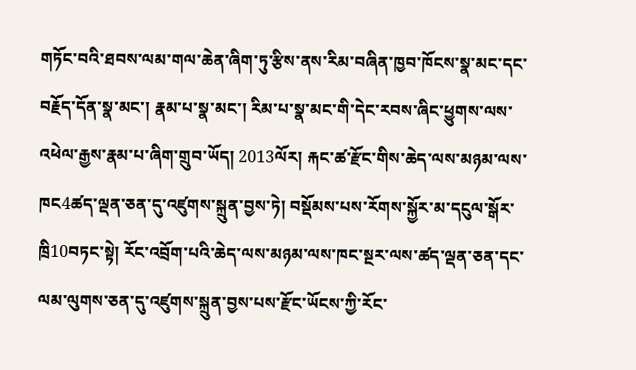གཏོང་བའི་ཐབས་ལམ་གལ་ཆེན་ཞིག་ཏུ་རྩིས་ནས་རིམ་བཞིན་ཁྱབ་ཁོངས་སྣ་མང་དང་བརྗོད་དོན་སྣ་མང་། རྣམ་པ་སྣ་མང་། རིམ་པ་སྣ་མང་གི་དེང་རབས་ཞིང་ཕྱུགས་ལས་འཕེལ་རྒྱས་རྣམ་པ་ཞིག་གྲུབ་ཡོད། 2013ལོར། རྐང་ཚ་རྫོང་གིས་ཆེད་ལས་མཉམ་ལས་ཁང4ཚད་ལྡན་ཅན་དུ་འཛུགས་སྐྲུན་བྱས་ཏེ། བསྡོམས་པས་རོགས་སྐྱོར་མ་དངུལ་སྒོར་ཁྲི10བཏང་སྟེ། རོང་འབྲོག་པའི་ཆེད་ལས་མཉམ་ལས་ཁང་སྔར་ལས་ཚད་ལྡན་ཅན་དང་ལམ་ལུགས་ཅན་དུ་འཛུགས་སྐྲུན་བྱས་པས་རྫོང་ཡོངས་ཀྱི་རོང་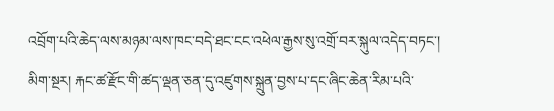འབྲོག་པའི་ཆེད་ལས་མཉམ་ལས་ཁང་བདེ་ཐང་ངང་འཕེལ་རྒྱས་སུ་འགྲོ་བར་སྐུལ་འདེད་བཏང་། མིག་སྔར། རྐང་ཚ་རྫོང་གི་ཚད་ལྡན་ཅན་དུ་འཛུགས་སྐྲུན་བྱས་པ་དང་ཞིང་ཆེན་རིམ་པའི་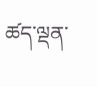ཚད་ལྡན་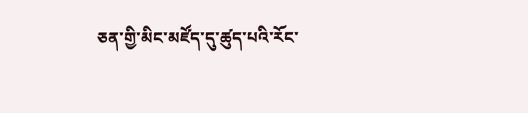ཅན་གྱི་མིང་མཛོད་དུ་ཚུད་པའི་རོང་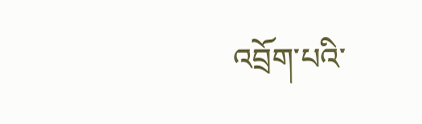འབྲོག་པའི་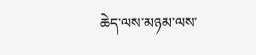ཆེད་ལས་མཉམ་ལས་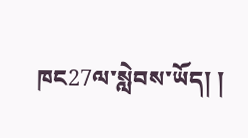ཁང27ལ་སླེབས་ཡོད། །